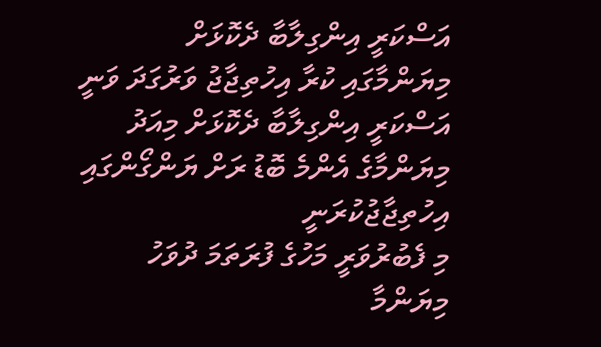އަސްކަރީ އިންގިލާބާ ދެކޮޅަށް މިޔަންމާގައި ކުރާ އިހުތިޖާޖު ވަރުގަދަ ވަނީ
އަސްކަރީ އިންގިލާބާ ދެކޮޅަށް މިއަދު މިޔަންމާގެ އެންމެ ބޮޑު ރަށް ޔަންގޯންގައި އިހުތިޖާޖުކުރަނީ
މި ފެބުރުވަރީ މަހުގެ ފުރަތަމަ ދުވަހު މިޔަންމާ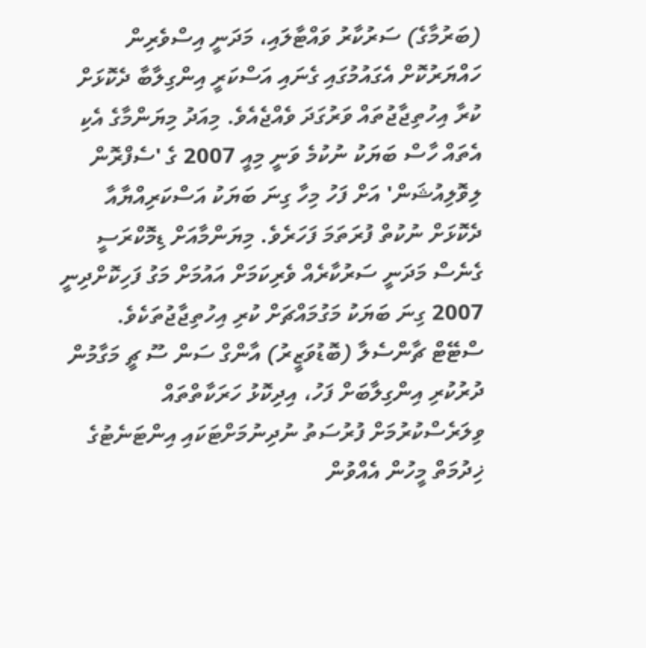(ބަރުމާގެ) ސަރުކާރު ވައްޓާލައި، މަދަނީ އިސްވެރިން ހައްޔަރުކޮށް އެގައުމުގައި ގެނައި އަސްކަރީ އިންގިލާބާ ދެކޮޅަށް ކުރާ އިހުތިޖާޖުތައް ވަރުގަދަ ވެއްޖެއެވެ. މިއަދު މިޔަންމާގެ އެކި އެތައް ހާސް ބަޔަކު ނުކުމެ ވަނީ މިއީ 2007 ގެ 'ސެފްރޮން ލިވޮލިއުޝަން' އަށް ފަހު މިހާ ގިނަ ބަޔަކު އަސްކަރިއްޔާއާ ދެކޮޅަށް ނުކުތް ފުރަތަމަ ފަހަރެވެ. މިޔަންމާއަށް ޑިމޮކްރަސީ ގެނެސް މަދަނީ ސަރުކާރެއް ވެރިކަމަށް އައުމަށް މަގު ފަހިކޮށްދިނީ 2007 ގިނަ ބަޔަކު މަގުމައްޗަށް ކުރި އިހުތިޖާޖުތަކެވެ.
ސްޓޭޓް ޗާންސެލާ (ބޮޑުވަޒީރު) އާންގް ސަން ސޫ ޗީ މަގާމުން ދުރުކުރި އިންގިލާބަށް ފަހު، އިދިކޮޅު ހަރަކާތްތައް ވިލަރެސްކުރުމަށް ފުރުސަތު ނުދިނުމަށްޓަކައި އިންޓަނެޓުގެ ޚިދުމަތް މީހުން އެއްވުން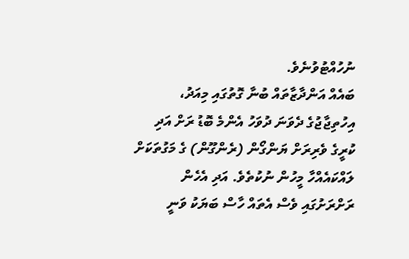ނުހުއްޓުވުނެވެ.
ބައެއް އަންދާޒާތައް ބުނާ ގޮތުގައި މިއަދު، އިހުތިޖާޖުގެ ދެވަނަ ދުވަހު އެންމެ ބޮޑު ރަށް އަދި ކުރީގެ ވެރިރަށް ޔަންގޯން (ރެންގޫން) ގެ މަގުތަކަށް ލައްކައެއްހާ މީހުން ނުކުތެވެ. އަދި އެހެން ރަށްރަށުގައި ވެސް އެތައް ހާސް ބަޔަކު ވަނީ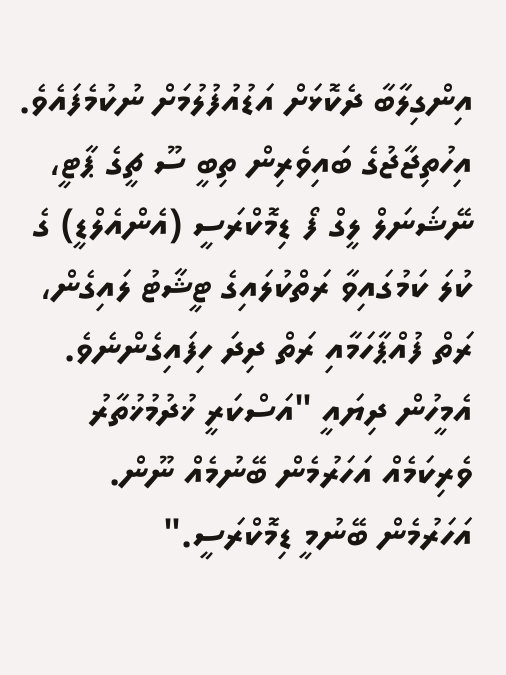އިންގިލާބާ ދެކޮޅަށް އަޑުއުފުލުމަށް ނުކުމެފައެވެ.
އިހުތިޖާޖުގެ ބައިވެރިން ތިބީ ސޫ ޗީގެ ޕާޓީ، ނޭޝަނަލް ލީގް ފޯ ޑިމޮކްރަސީ (އެންއެލްޑީ) ގެ ކުލަ ކަމުގައިވާ ރަތްކުލައިގެ ޓީޝާޓު ލައިގެން، ރަތް ފުއްޕާހަމާއި ރަތް ދިދަ ހިފައިގެންނެވެ. އެމީހުން ދިޔައީ "އަސްކަރީ ޚުދުމުޚުތާރު ވެރިކަމެއް އަހަރުމެން ބޭނުމެއް ނޫން. އަހަރުމެން ބޭނުމީ ޑިމޮކްރަސީ."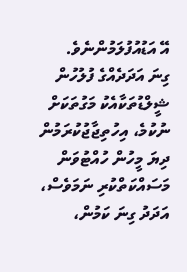އޭ އަޑުއުފުލަމުންނެވެ.
ގިނަ އަދަދެއްގެ ފުލުހުން ޝީލްޑުތަކާއެކު މަގުތަކަށް ނުކުމެ، އިހުތިޖާޖުކުރަމުން ދިޔަ މީހުން ހުއްޓުވަން މަސައްކަތްކުރި ނަމަވެސް، އަދަދު ގިނަ ކަމުން،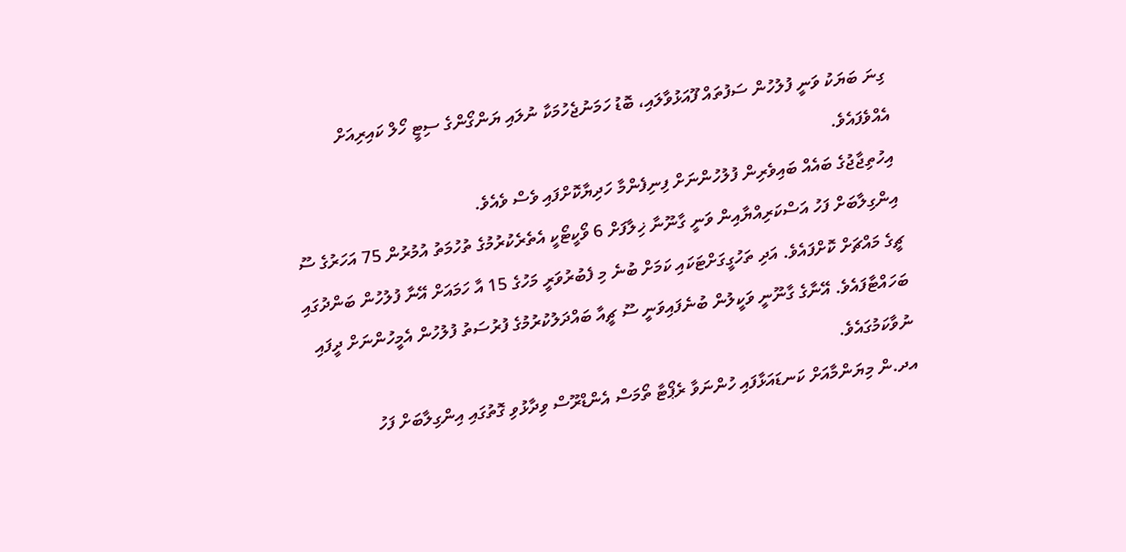ގިނަ ބަޔަކު ވަނީ ފުލުހުން ސަފުތައް ފޫއަޅުވާލައި، ބޮޑު ހަމަނުޖެހުމަކާ ނުލައި ޔަންގޯންގެ ސިޓީ ހޯލް ކައިރިއަށް އެއްވެފައެވެ.
އިހުތިޖާޖުގެ ބައެއް ބައިވެރިން ފުލުހުންނަށް ފިނިފެންމާ ހަދިޔާކޮށްފައި ވެސް ވެއެވެ.
އިންގިލާބަށް ފަހު އަސްކަރިއްޔާއިން ވަނީ ގާނޫނާ ޚިލާފަށް 6 ވޯކީޓޯކީ އެތެރެކުރުމުގެ ތުހުމަތު އުމުރުން 75 އަހަރުގެ ސޫ ޗީގެ މައްޗަށް ކޮށްފައެވެ. އަދި ތަހުގީގަށްޓަކައި ކަމަށް ބުނެ މި ފެބުރުވަރީ މަހުގެ 15 އާ ހަމައަށް އޭނާ ފުލުހުން ބަންދުގައި ބަހައްޓާފައެވެ. އޭނާގެ ގާނޫނީ ވަކީލުން ބުނެފައިވަނީ ސޫ ޗީއާ ބައްދަލުކުރުމުގެ ފުރުސަތު ފުލުހުން އެމީހުންނަށް ދީފައި ނުވާކަމުގައެވެ.
އދ.ން މިޔަންމާއަށް ކަނޑައަޅާފައި ހުންނަވާ ރެޕޯޓާ ތޯމަސް އެންޑްރޫސް ވިދާޅުވި ގޮތުގައި އިންގިލާބަށް ފަހު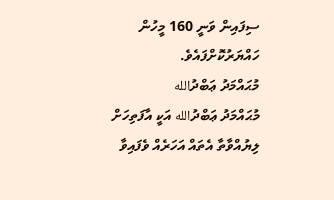ސިފައިން ވަނީ 160 މީހުން ހައްޔަރުކޮށްފައެވެ.
މުޙައްމަދު ޢަބްދުالله
މުޙައްމަދު ޢަބްދުالله އަކީ އާފަތިހަށް ލިޔުއްވާތާ އެތައް އަހަރެއް ވެފައިވާ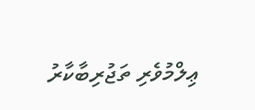ޢިލްމުވެރި ތަޖުރިބާކާރު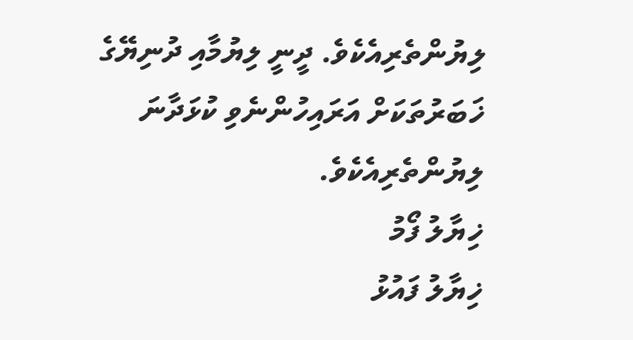ލިޔުންތެރިއެކެވެ. ދީނީ ލިޔުމާއި ދުނިޔޭގެ ޚަބަރުތަކަށް އަރައިހުންނެވި ކުޅަދާނަ ލިޔުންތެރިއެކެވެ.
ޚިޔާލު ފޯމު
ޚިޔާލު ފައުޅު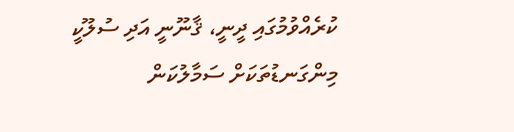ކުރެއްވުމުގައި ދީނީ، ޤާނޫނީ އަދި ސުލޫކީ މިންގަނޑުތަކަށް ސަމާލުކަން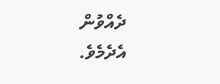ދެއްވުން އެދެމެވެ.